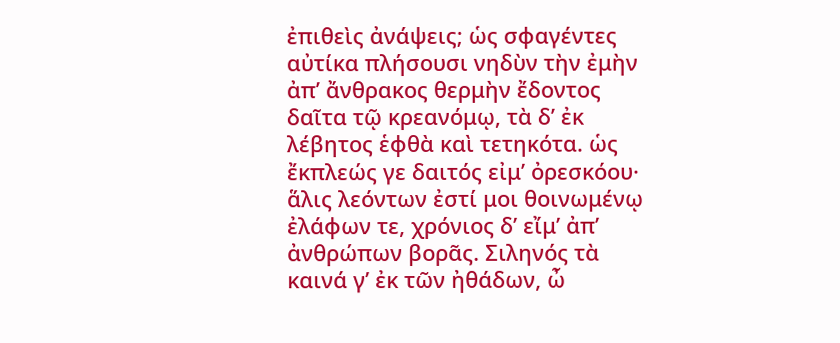ἐπιθεὶς ἀνάψεις; ὡς σφαγέντες αὐτίκα πλήσουσι νηδὺν τὴν ἐμὴν ἀπ’ ἄνθρακος θερμὴν ἔδοντος δαῖτα τῷ κρεανόμῳ, τὰ δ’ ἐκ λέβητος ἑφθὰ καὶ τετηκότα. ὡς ἔκπλεώς γε δαιτός εἰμ’ ὀρεσκόου· ἅλις λεόντων ἐστί μοι θοινωμένῳ ἐλάφων τε, χρόνιος δ’ εἴμ’ ἀπ’ ἀνθρώπων βορᾶς. Σιληνός τὰ καινά γ’ ἐκ τῶν ἠθάδων, ὦ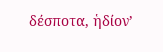δέσποτα, ἡδίον’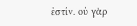ἐστίν. οὐ γὰρ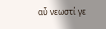αὖ νεωστί γε